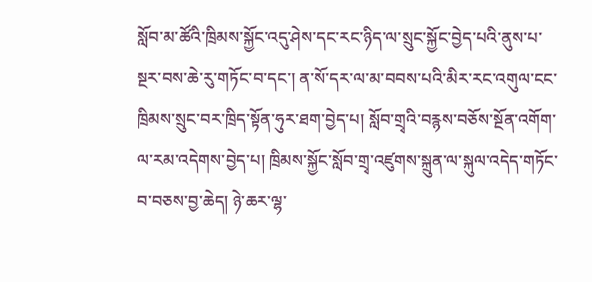སློབ་མ་ཚོའི་ཁྲིམས་སྐྱོང་འདུ་ཤེས་དང་རང་ཉིད་ལ་སྲུང་སྐྱོང་བྱེད་པའི་ནུས་པ་སྔར་བས་ཆེ་རུ་གཏོང་བ་དང་། ན་སོ་དར་ལ་མ་བབས་པའི་མིར་རང་འགུལ་ངང་ཁྲིམས་སྲུང་བར་ཁྲིད་སྟོན་ཧུར་ཐག་བྱེད་པ། སློབ་གྲྭའི་བརྙས་བཅོས་སྔོན་འགོག་ལ་རམ་འདེགས་བྱེད་པ། ཁྲིམས་སྐྱོང་སློབ་གྲྭ་འཛུགས་སྐྲུན་ལ་སྐུལ་འདེད་གཏོང་བ་བཅས་བྱ་ཆེད། ཉེ་ཆར་ལྷ་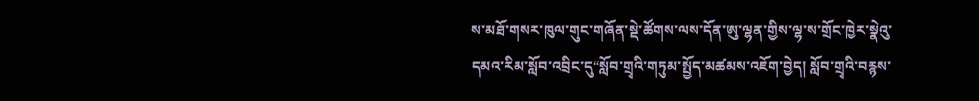ས་མཐོ་གསར་ཁུལ་གུང་གཞོན་སྡེ་ཚོགས་ལས་དོན་ཨུ་ལྷན་གྱིས་ལྷ་ས་གྲོང་ཁྱེར་སྣེའུ་དམའ་རིམ་སློབ་འབྲིང་དུ“སློབ་གྲྭའི་གཏུམ་སྤྱོད་མཚམས་འཇོག་བྱེད། སློབ་གྲྭའི་བརྙས་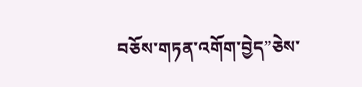བཅོས་གཏན་འགོག་བྱེད”ཅེས་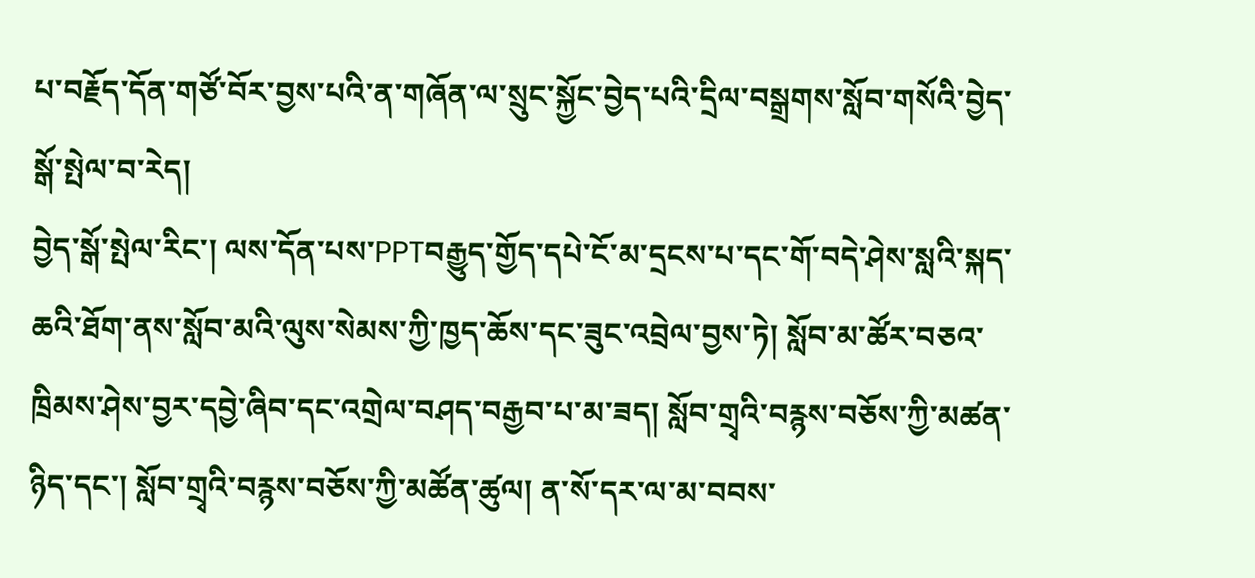པ་བརྗོད་དོན་གཙོ་བོར་བྱས་པའི་ན་གཞོན་ལ་སྲུང་སྐྱོང་བྱེད་པའི་དྲིལ་བསྒྲགས་སློབ་གསོའི་བྱེད་སྒོ་སྤེལ་བ་རེད།
བྱེད་སྒོ་སྤེལ་རིང་། ལས་དོན་པས་PPTབརྒྱུད་གྱོད་དཔེ་ངོ་མ་དྲངས་པ་དང་གོ་བདེ་ཤེས་སླའི་སྐད་ཆའི་ཐོག་ནས་སློབ་མའི་ལུས་སེམས་ཀྱི་ཁྱད་ཆོས་དང་ཟུང་འབྲེལ་བྱས་ཏེ། སློབ་མ་ཚོར་བཅའ་ཁྲིམས་ཤེས་བྱར་དབྱེ་ཞིབ་དང་འགྲེལ་བཤད་བརྒྱབ་པ་མ་ཟད། སློབ་གྲྭའི་བརྙས་བཅོས་ཀྱི་མཚན་ཉིད་དང་། སློབ་གྲྭའི་བརྙས་བཅོས་ཀྱི་མཚོན་ཚུལ། ན་སོ་དར་ལ་མ་བབས་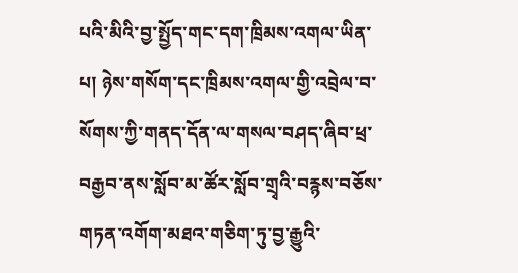པའི་མིའི་བྱ་སྤྱོད་གང་དག་ཁྲིམས་འགལ་ཡིན་པ། ཉེས་གསོག་དང་ཁྲིམས་འགལ་གྱི་འབྲེལ་བ་སོགས་ཀྱི་གནད་དོན་ལ་གསལ་བཤད་ཞིབ་ཕྲ་བརྒྱབ་ནས་སློབ་མ་ཚོར་སློབ་གྲྭའི་བརྙས་བཅོས་གཏན་འགོག་མཐའ་གཅིག་ཏུ་བྱ་རྒྱུའི་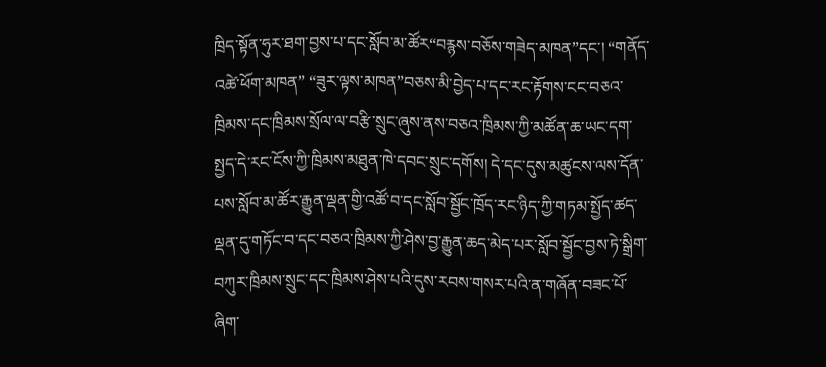ཁྲིད་སྟོན་ཧུར་ཐག་བྱས་པ་དང་སློབ་མ་ཚོར“བརྙས་བཅོས་གཟེད་མཁན”དང་། “གནོད་འཚེ་ཕོག་མཁན” “ཟུར་ལྟས་མཁན”བཅས་མི་བྱེད་པ་དང་རང་རྟོགས་ངང་བཅའ་ཁྲིམས་དང་ཁྲིམས་སྲོལ་ལ་བརྩི་སྲུང་ཞུས་ནས་བཅའ་ཁྲིམས་ཀྱི་མཚོན་ཆ་ཡང་དག་སྤྱད་དེ་རང་ངོས་ཀྱི་ཁྲིམས་མཐུན་ཁེ་དབང་སྲུང་དགོས། དེ་དང་དུས་མཚུངས་ལས་དོན་པས་སློབ་མ་ཚོར་རྒྱུན་ལྡན་གྱི་འཚོ་བ་དང་སློབ་སྦྱོང་ཁྲོད་རང་ཉིད་ཀྱི་གཏམ་སྤྱོད་ཚད་ལྡན་དུ་གཏོང་བ་དང་བཅའ་ཁྲིམས་ཀྱི་ཤེས་བྱ་རྒྱུན་ཆད་མེད་པར་སློབ་སྦྱོང་བྱས་ཏེ་སྒྲིག་བཀུར་ཁྲིམས་སྲུང་དང་ཁྲིམས་ཤེས་པའི་དུས་རབས་གསར་པའི་ན་གཞོན་བཟང་པོ་ཞིག་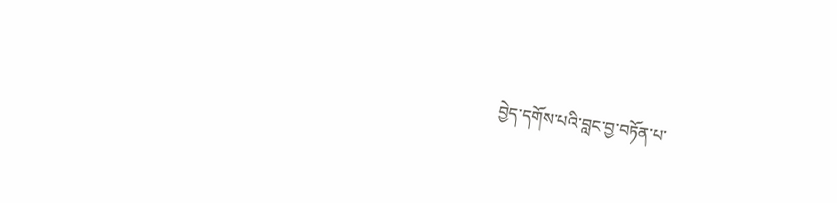བྱེད་དགོས་པའི་བླང་བྱ་བཏོན་པ་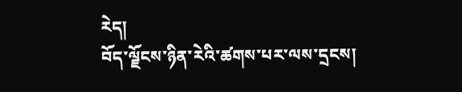རེད།
བོད་ལྗོངས་ཉིན་རེའི་ཚགས་པར་ལས་དྲངས།